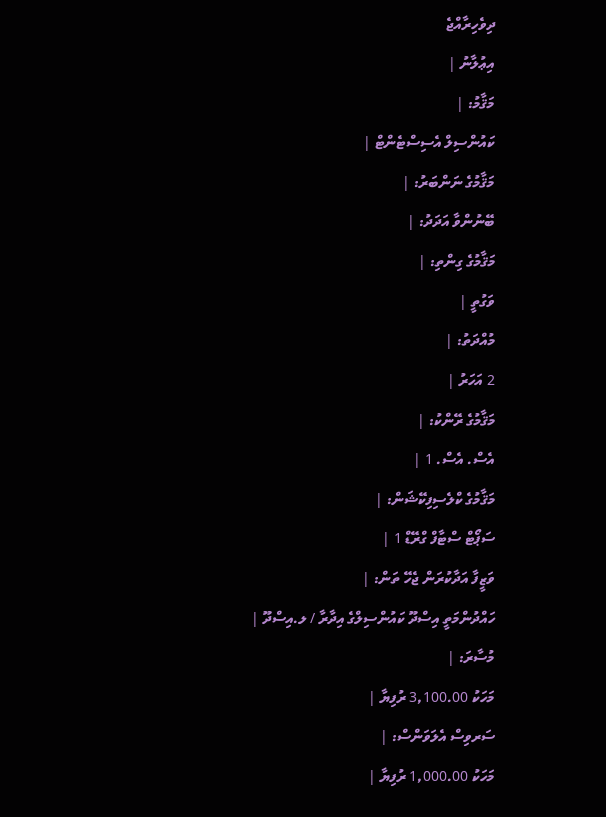ދިވެހިރާއްޖެ
އިޢުލާނު |
މަޤާމު: |
ކައުންސިލް އެސިސްޓެންޓް |
މަޤާމުގެ ނަންބަރު: |
ބޭނުންވާ އަދަދު: |
މަޤާމުގެ ގިންތި: |
ވަގުތީ |
މުއްދަތު: |
2 އަހަރު |
މަޤާމުގެ ރޭންކު: |
އެސް. އެސް. 1 |
މަޤާމުގެ ކްލެސިފިކޭޝަން: |
ސަޕޯޓް ސްޓާފް ގްރޭޑް 1 |
ވަޒީފާ އަދާކުރަން ޖެހޭ ތަން: |
ހައްދުންމަތީ އިސްދޫ ކައުންސިލްގެ އިދާރާ / ލ.އިސްދޫ |
މުސާރަ: |
މަހަކު 3,100.00 ރުފިޔާ |
ސަރވިސް އެލަވަންސް: |
މަހަކު 1,000.00 ރުފިޔާ |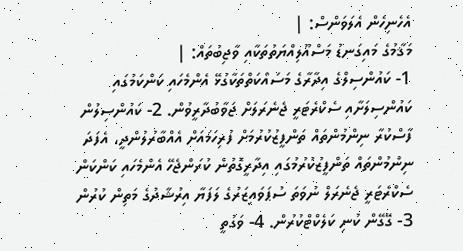އެހެނިހެން އެލަވަންސް: |
މަޤާމުގެ މައިގަނޑު މަސްއޫލިއްޔަތުތަކާއި ވާޖިބުތައް: |
1- ކައުންސިލްގެ އިދާރާގެ މަސައްކަތްތަކާގުޅޭ އެންމެހައި ކަންކަމުގައި ކައުންސިލަށާއި ސެކްރެޓަރީ ޖެނެރަލަށް ޖަވާބުދާރީވުން. 2- ކައުންސިލުން ފާސްކުރާ ނިންމުންތައް ތަންފީޒުކުރުމަށް ފުރިހަމައަށް އެއްބާރުލުންދީ، އެފަދަ ނިންމުންތައް ތަންފީޒުކުރުމުގައި އިދާރީގޮތުން ކުރަންޖެހޭ އެންމެހައި ކަންކަން ސެކްރެޓަރީ ޖެނެރަލް ނުވަތަ ސުޕަވައިޒަރުގެ ލަފަޔާ އިރުޝާދުގެ މަތިން ކުރުން 3- ގޭގޭން ކުނި ކަލެކްޓްކުރުން. 4- ވަގުތީ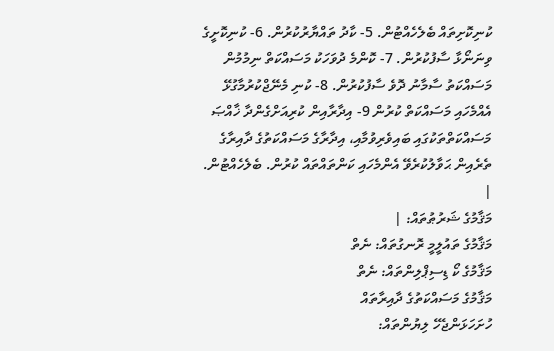ކުނިކޮށިތައް ބެލެހެއްޓުން. 5- ކާދު ތައްޔާރުކުރުން. 6- ކުނިކޮށީގެ ވިނަނޯޅާ ސާފުކުރުން. 7- ކޮންމެ ދުވަހަކު މަސައްކަތް ނިމުމުން މަސައްކަތު ސާމާނު ދޮވެ ސާފުކުރުން. 8- ކުނި މެނޭޖްކުރުމާގުޅޭ އެއްމެހައި މަސައްކަތް ކުރުން 9- އިދާރާއިން ކުރިއަށްގެންދާ ޚާއްޞަ މަސައްކަތްތަކުގައި ބައިވެރިވުމާއި، އިދާރާގެ މަސައްކަތުގެ ދާއިރާގެ ތެރެއިން ޙަވާލުކުރެވޭ އެންމެހައި ކަންތައްތައް ކުރުން. ބެލެހެއްޓުން. |
މަޤާމުގެ ޝަރުޠުތައް: |
މަޤާމުގެ ތައުލީމީ ރޮނގުތައް: ނެތް
މަޤާމުގެ ކޯ ޑިސިޕްލިންތައް: ނެތް
މަޤާމުގެ މަސައްކަތުގެ ދާއިރާތައް
ހުށަހަޅަންޖެހޭ ލިޔުންތައް: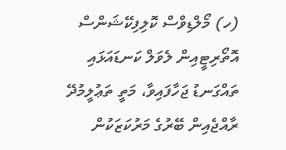(ހ) މޯލްޑިވްސް ކޮލިފިކޭޝަންސް އޮތޯރިޓީއިން ލެވަލް ކަނޑައަޅައި ތައްގަނޑު ޖަހާފައިވާ، މަތީ ތަޢުލީމުދޭ ރާއްޖެއިން ބޭރުގެ މަރުކަޒަކުން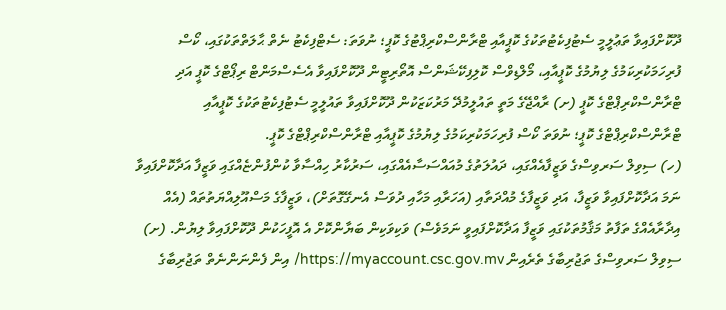ދޫކޮށްފައިވާ ތަޢުލީމީ ސެޓުފިކެޓުތަކުގެ ކޮޕީއާއި ޓްރާންސްކްރިޕްޓުގެ ކޮޕީ؛ ނުވަތަ: ސެޓްފިކެޓު ނެތް ޙާލަތްތަކުގައި، ކޯސް ފުރިހަމަކުރިކަމުގެ ލިޔުމުގެ ކޮޕީއާއި، މޯލްޑިވްސް ކޮލިފިކޭޝަންސް އޮތޯރިޓީން ދޫކޮށްފައިވާ އެސެސްމަންޓް ރިޕޯޓްގެ ކޮޕީ އަދި ޓްރާންސްކްރިޕްޓްގެ ކޮޕީ (ށ) ރާއްޖޭގެ މަތީ ތައުލީމުދޭ މަރުކަޒަކުން ދޫކޮށްފައިވާ ތައުލީމީ ސެޓުފިކެޓުތަކުގެ ކޮޕީއާއި ޓްރާންސްކްރިޕްޓްގެ ކޮޕީ؛ ނުވަތަ ކޯސް ފުރިހަމަކުރިކަމުގެ ލިޔުމުގެ ކޮޕީއާއި ޓްރާންސްކްރިޕްޓްގެ ކޮޕީ.
(ހ) ސިވިލް ސަރވިސްގެ ވަޒީފާއެއްގައި، ދައުލަތުގެ މުއައްސަސާއެއްގައި، ސަރުކާރު ހިއްސާވާ ކުންފުންޏެއްގައި ވަޒީފާ އަދާކޮށްފައިވާ ނަމަ އަދާކޮށްފައިވާ ވަޒީފާ، އަދި ވަޒީފާގެ މުއްދަތާއި (އަހަރާއި މަހާއި ދުވަސް އެނގޭގޮތަށް)، ވަޒީފާގެ މަސްއޫލިއްޔަތުތައް (އެއް އިދާރާއެއްގެ ތަފާތު މަޤާމުތަކުގައި ވަޒީފާ އަދާކޮށްފައިވީ ނަމަވެސް) ވަކިވަކިން ބަޔާންކޮށް އެ އޮފީހަކުން ދޫކޮށްފައިވާ ލިޔުން. (ށ) ސިވިލް ސަރވިސްގެ ތަޖުރިބާގެ ތެރެއިން https://myaccount.csc.gov.mv/ އިން ފެންނަންނެތް ތަޖުރިބާގެ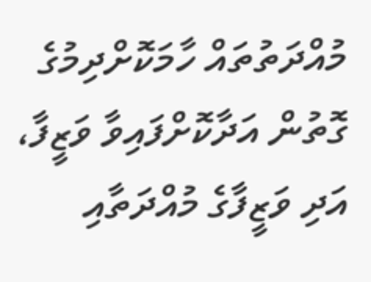މުއްދަތުތައް ހާމަކޮށްދިމުގެ ގޮތުން އަދާކޮށްފައިވާ ވަޒީފާ، އަދި ވަޒީފާގެ މުއްދަތާއި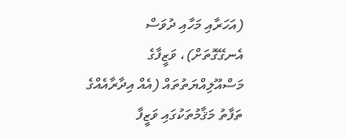(އަހަރާއި މަހާއި ދުވަސް އެނގޭގޮތަށް)، ވަޒީފާގެ މަސްއޫލިއްޔަތުތައް (އެއް އިދާރާއެއްގެ ތަފާތު މަޤާމުތަކުގައި ވަޒީފާ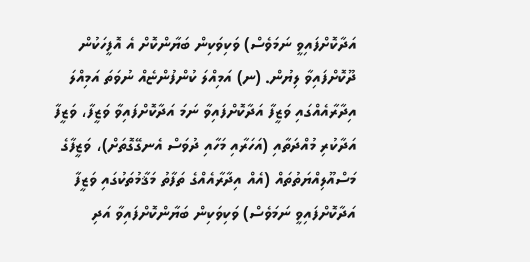އަދާކޮށްފައިވީ ނަމަވެސް) ވަކިވަކިން ބަޔާންކޮށް އެ އޮފީހަކުން ދޫކޮށްފައިވާ ލިޔުން. (ނ) އަމިއްލަ ކުންފުންޏެއް ނުވަތަ އަމިއްލަ އިދާރާއެއްގައި ވަޒީފާ އަދާކޮށްފައިވާ ނަމަ އަދާކޮށްފައިވާ ވަޒީފާ، ވަޒީފާ އަދާކުރި މުއްދަތާއި (އަހަރާއި މަހާއި ދުވަސް އެނގޭގޮތަށް)، ވަޒީފާގެ މަސްއޫލިއްޔަތުތައް (އެއް އިދާރާއެއްގެ ތަފާތު މަޤާމުތަކުގައި ވަޒީފާ އަދާކޮށްފައިވީ ނަމަވެސް) ވަކިވަކިން ބަޔާންކޮށްފައިވާ އަދި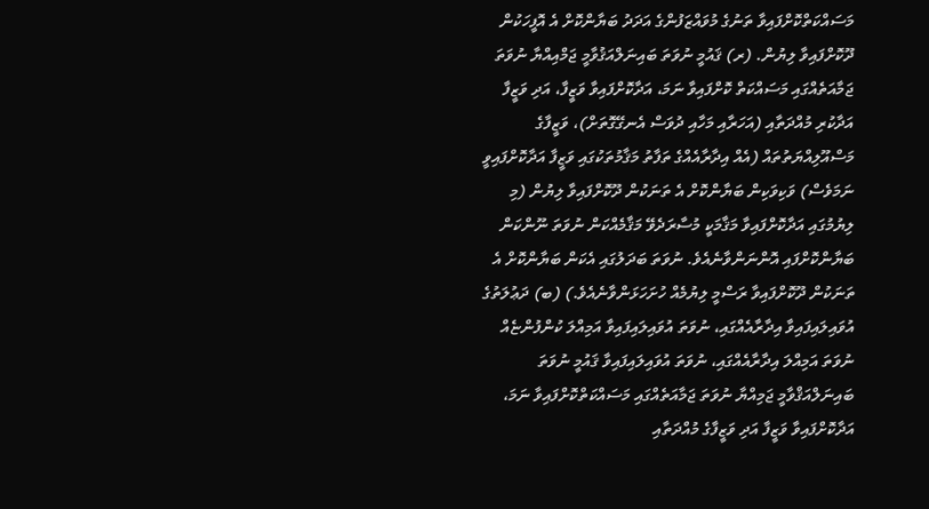މަސައްކަތްކޮށްފައިވާ ތަނުގެ މުވައްޒަފުންގެ އަދަދު ބަޔާންކޮށް އެ އޮފީހަކުން ދޫކޮށްފައިވާ ލިޔުން. (ރ) ޤައުމީ ނުވަތަ ބައިނަލްއަޤުވާމީ ޖަމްއިއްޔާ ނުވަތަ ޖަމާއަތެއްގައި މަސައްކަތް ކޮށްފައިވާ ނަމަ، އަދާކޮށްފައިވާ ވަޒީފާ، އަދި ވަޒީފާ އަދާކުރި މުއްދަތާއި (އަހަރާއި މަހާއި ދުވަސް އެނގޭގޮތަށް)، ވަޒީފާގެ މަސްއޫލިއްޔަތުތައް (އެއް އިދާރާއެއްގެ ތަފާތު މަޤާމުތަކުގައި ވަޒީފާ އަދާކޮށްފައިވީ ނަމަވެސް) ވަކިވަކިން ބަޔާންކޮށް އެ ތަނަކުން ދޫކޮށްފައިވާ ލިޔުން (މި ލިޔުމުގައި އަދާކޮށްފައިވާ މަޤާމަކީ މުސާރަދެވޭ މަޤާމެއްކަން ނުވަތަ ނޫންކަން ބަޔާންކޮށްފައި އޮންނަންވާނެއެވެ. ނުވަތަ ބަދަލުގައި އެކަން ބަޔާންކޮށް އެ ތަނަކުން ދޫކޮށްފައިވާ ރަސްމީ ލިޔުމެއް ހުށަހަޅަންވާނެއެވެ.) (ބ) ދަޢުލަތުގެ އުވައިލައިފައިވާ އިދާރާއެއްގައި، ނުވަތަ އުވައިލައިފައިވާ އަމިއްލަ ކުންފުންޏެއް ނުވަތަ އަމިއްލަ އިދާރާއެއްގައި، ނުވަތަ އުވައިލައިފައިވާ ޤައުމީ ނުވަތަ ބައިނަލްއަޤްވާމީ ޖަމިއްޔާ ނުވަތަ ޖަމާއަތެއްގައި މަސައްކަތްކޮށްފައިވާ ނަމަ، އަދާކޮށްފައިވާ ވަޒީފާ އަދި ވަޒީފާގެ މުއްދަތާއި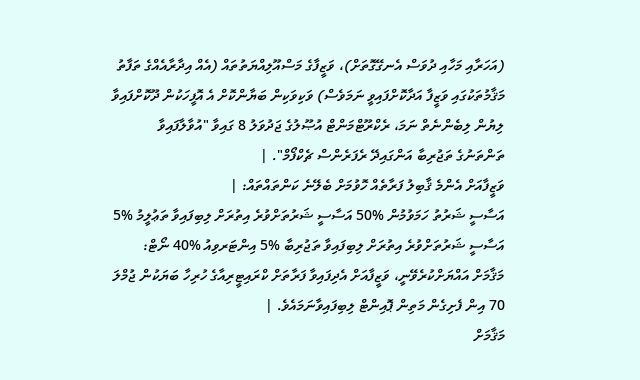(އަހަރާއި މަހާއި ދުވަސް އެނގޭގޮތަށް)، ވަޒީފާގެ މަސްއޫލިއްޔަތުތައް (އެއް އިދާރާއެއްގެ ތަފާތު މަޤާމުތަކުގައި ވަޒީފާ އަދާކޮށްފައިވީ ނަމަވެސް) ވަކިވަކިން ބަޔާންކޮށް އެ އޮފީހަކުން ދޫކޮށްފައިވާ ލިޔުން ލިބެންނެތް ނަމަ، ރެކްރޫޓްމަންޓް އުޞޫލުގެ ޖަދުވަލު 8 ގައިވާ "އުވާލާފައިވާ ތަންތަނުގެ ތަޖުރިބާ އަންގައިދޭ ރެފަރެންސް ޗެކްފޯމް". |
ވަޒީފާއަށް އެންމެ ޤާބިލު ފަރާތެއް ހޮވުމަށް ބެލޭނެ ކަންތައްތައް: |
އަސާސީ ޝަރުތު ހަމަވުމުން %50 އަސާސީ ޝަރުތަށްވުރެ އިތުރަށް ލިބިފައިވާ ތަޢުލީމު %5 އަސާސީ ޝަރުތަށްވުރެ އިތުރަށް ލިބިފައިވާ ތަޖުރިބާ %5 އިންޓަރވިއު %40 ނޯޓް: މަޤާމަށް އައްޔަށްކުރެވޭނީ، ވަޒީފާއަށް އެދިފައިވާ ފަރާތަށް ކްރައިޓީރިއާގެ ހުރިހާ ބަޔަކުން ޖުމްލަ 70 އިން ފެށިގެން މަތިން ޕޮއިންޓް ލިބިފައިވާނަމައެވެ. |
މަޤާމަށް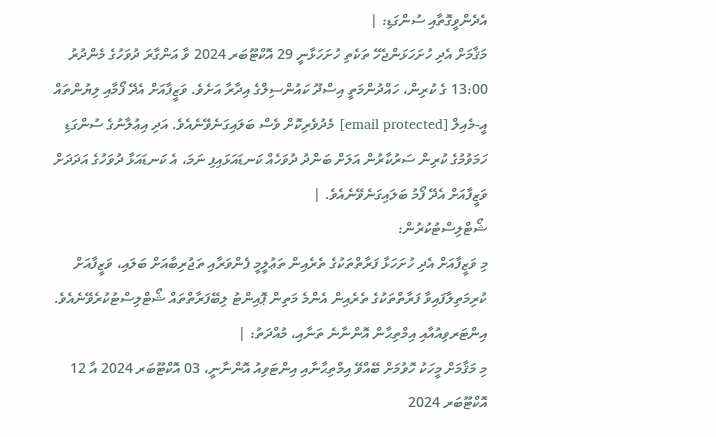އެދެންވީގޮތާއި ސުންގަޑި: |
މަޤާމަށް އެދި ހުށަހަޅަންޖެހޭ ތަކެތި ހުށަހަޅާނީ 29 އޮކްޓޫބަރ 2024 ވާ އަންގާރަ ދުވަހުގެ މެންދުރު 13:00 ގެ ކުރިން، ހައްދުންމަތީ އިސްދޫ ކައުންސިލްގެ އިދާރާ އަށެވެ. ވަޒީފާއަށް އެދޭ ފޯމާއި ލިޔުންތައް އީ-މެއިލް [email protected] މެދުވެރިކޮށް ވެސް ބަލައިގަނެވޭނެއެވެ. އަދި އިޢުލާނުގެ ސުންގަޑި ހަމަވުމުގެ ކުރިން ސަރުކާރުން އަލަށް ބަންދު ދުވަހެއް ކަނޑައަޅައިފި ނަމަ، އެ ކަނޑައަޅާ ދުވަހުގެ އަދަދަށް ވަޒީފާއަށް އެދޭ ފޯމު ބަލައިގަނެވޭނެއެވެ. |
ޝޯޓްލިސްޓުކުރުން:
މި ވަޒީފާއަށް އެދި ހުށަހަޅާ ފަރާތްތަކުގެ ތެރެއިން ތަޢުލީމީ ފެންވަރާއި ތަޖުރިބާއަށް ބަލައި، ވަޒީފާއަށް ކުރިމަތިލާފައިވާ ފަރާތްތަކުގެ ތެރެއިން އެންމެ މަތިން ޕޮއިންޓު ލިބޭފަރާތްތައް ޝޯޓްލިސްޓުކުރެވޭނެއެވެ.
އިންޓަރވިއުއާއި އިމްތިޙާން އޮންނާނެ ތަނާއި، މުއްދަތު: |
މި މަޤާމަށް މީހަކު ހޮވުމަށް ބޭއްވޭ އިމްތިޙާނާއި އިންޓަވިއު އޮންނާނީ، 03 އޮކްޓޫބަރ 2024 އާ 12 އޮކްޓޫބަރ 2024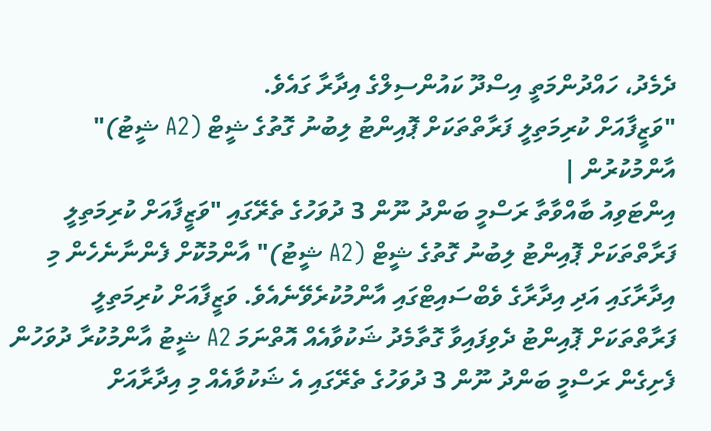ދެމެދު، ހައްދުންމަތީ އިސްދޫ ކައުންސިލްގެ އިދާރާ ގައެވެ.
"ވަޒީފާއަށް ކުރިމަތިލީ ފަރާތްތަކަށް ޕޮއިންޓު ލިބުނު ގޮތުގެ ޝީޓް (A2 ޝީޓު)" އާންމުކުރުން |
އިންޓަވިއު ބާއްވާތާ ރަސްމީ ބަންދު ނޫން 3 ދުވަހުގެ ތެރޭގައި "ވަޒީފާއަށް ކުރިމަތިލީ ފަރާތްތަކަށް ޕޮއިންޓު ލިބުނު ގޮތުގެ ޝީޓް (A2 ޝީޓު)" އާންމުކޮށް ފެންނާނެހެން މި އިދާރާގައި އަދި އިދާރާގެ ވެބްސައިޓްގައި އާންމުކުރެވޭނެއެވެ. ވަޒީފާއަށް ކުރިމަތިލީ ފަރާތްތަކަށް ޕޮއިންޓު ދެވިފައިވާ ގޮތާމެދު ޝަކުވާއެއް އޮތްނަމަ A2 ޝީޓު އާންމުކުރާ ދުވަހުން ފެށިގެން ރަސްމީ ބަންދު ނޫން 3 ދުވަހުގެ ތެރޭގައި އެ ޝަކުވާއެއް މި އިދާރާއަށް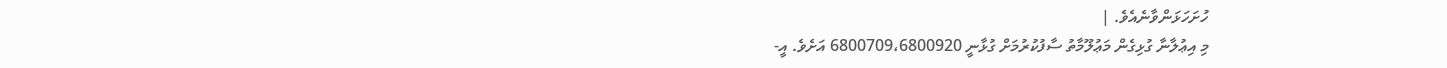ހުށަހަޅަންވާނެއެވެ. |
މި އިޢުލާނާ ގުޅިގެން މަޢުލޫމާތު ސާފުކުރުމަށް ގުޅާނީ 6800709،6800920 އަށެވެ. އީ-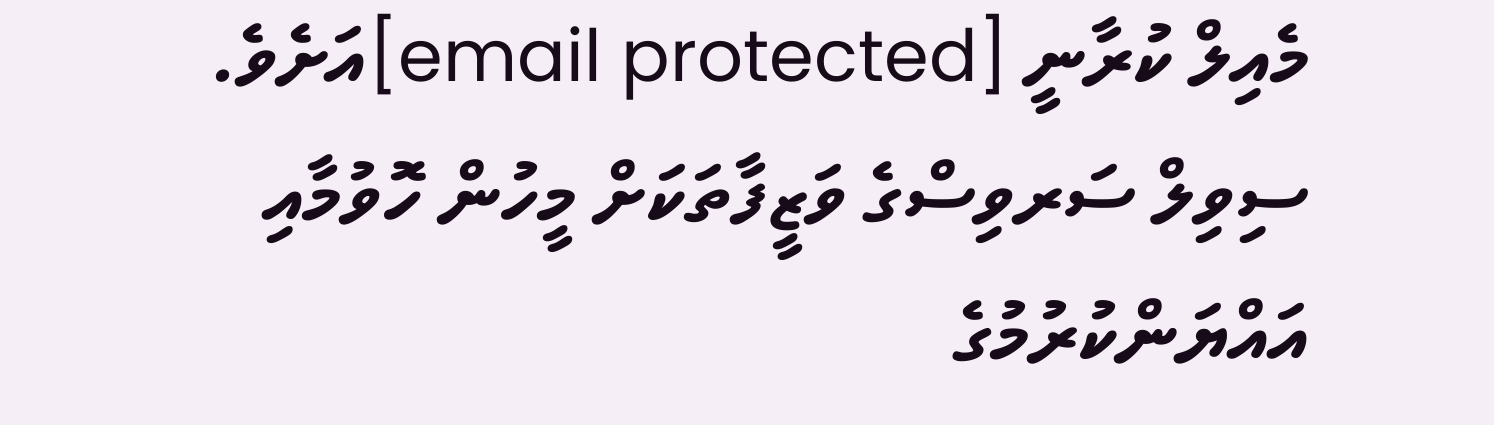މެއިލް ކުރާނީ [email protected]އަށެވެ. ސިވިލް ސަރވިސްގެ ވަޒީފާތަކަށް މީހުން ހޮވުމާއި އައްޔަންކުރުމުގެ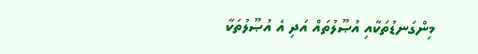މިންގަނޑުތަކާއި އުޞޫލުތައް އަދި އެ އުޞޫލުތަކާ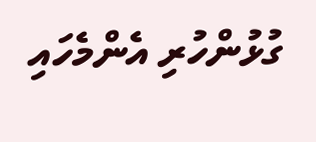ގުޅުންހުރި އެންމެހައި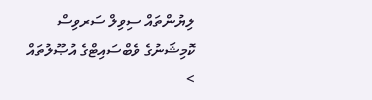ލިޔުންތައް ސިވިލް ސަރވިސް ކޮމިޝަނުގެ ވެބްސައިޓްގެ އުޞޫލުތައް >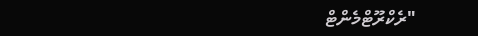"ރެކްރޫޓްމެންޓް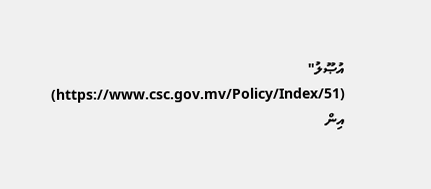އުޞޫލު" (https://www.csc.gov.mv/Policy/Index/51) އިން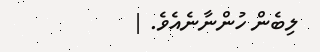ލިބެން ހުންނާނެއެވެ. |